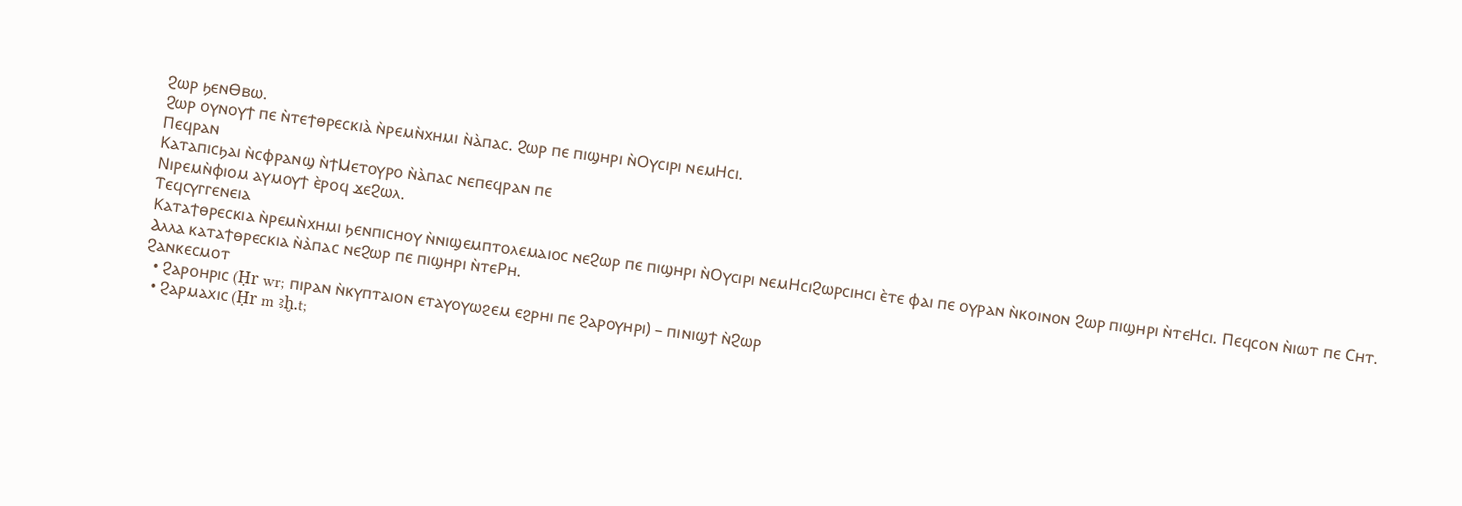Ϩⲱⲣ ϧⲉⲛⲐⲃⲱ.
Ϩⲱⲣ ⲟⲩⲛⲟⲩϯ ⲡⲉ ⲛ̀ⲧⲉϯⲑⲣⲉⲥⲕⲓⲁ̀ ⲛ̀ⲣⲉⲙⲛ̀ⲭⲏⲙⲓ ⲛ̀ⲁ̀ⲡⲁⲥ. Ϩⲱⲣ ⲡⲉ ⲡⲓϣⲏⲣⲓ ⲛ̀Ⲟⲩⲥⲓⲣⲓ ⲛⲉⲙⲎⲥⲓ.
Ⲡⲉϥⲣⲁⲛ
Ⲕⲁⲧⲁⲡⲓⲥϧⲁⲓ ⲛ̀ⲥⲫⲣⲁⲛϣ ⲛ̀ϯⲘⲉⲧⲟⲩⲣⲟ ⲛ̀ⲁ̀ⲡⲁⲥ ⲛⲉⲡⲉϥⲣⲁⲛ ⲡⲉ
Ⲛⲓⲣⲉⲙⲛ̀ⲫⲓⲟⲙ ⲁⲩⲙⲟⲩϯ ⲉ̀ⲣⲟϥ ϫⲉϨⲱⲗ.
Ⲧⲉϥⲥⲩⲅⲅⲉⲛⲉⲓⲁ
Ⲕⲁⲧⲁϯⲑⲣⲉⲥⲕⲓⲁ ⲛ̀ⲣⲉⲙⲛ̀ⲭⲏⲙⲓ ϧⲉⲛⲡⲓⲥⲏⲟⲩ ⲛ̀ⲛⲓϣⲉⲙⲡⲧⲟⲗⲉⲙⲁⲓⲟⲥ ⲛⲉϨⲱⲣ ⲡⲉ ⲡⲓϣⲏⲣⲓ ⲛ̀Ⲟⲩⲥⲓⲣⲓ ⲛⲉⲙⲎⲥⲓϨⲱⲣⲥⲓⲏⲥⲓ ⲉ̀ⲧⲉ ⲫⲁⲓ ⲡⲉ ⲟⲩⲣⲁⲛ ⲛ̀ⲕⲟⲓⲛⲟⲛ Ϩⲱⲣ ⲡⲓϣⲏⲣⲓ ⲛ̀ⲧⲉⲎⲥⲓ. Ⲡⲉϥⲥⲟⲛ ⲛ̀ⲓⲱⲧ ⲡⲉ Ⲥⲏⲧ. Ⲁⲗⲗⲁ ⲕⲁⲧⲁϯⲑⲣⲉⲥⲕⲓⲁ ⲛ̀ⲁ̀ⲡⲁⲥ ⲛⲉϨⲱⲣ ⲡⲉ ⲡⲓϣⲏⲣⲓ ⲛ̀ⲧⲉⲢⲏ.
Ϩⲁⲛⲕⲉⲥⲙⲟⲧ
  • Ϩⲁⲣⲟⲏⲣⲓⲥ (Ḥr wr; ⲡⲓⲣⲁⲛ ⲛ̀ⲕⲩⲡⲧⲁⲓⲟⲛ ⲉⲧⲁⲩⲟⲩⲱϩⲉⲙ ⲉϩⲣⲏⲓ ⲡⲉ Ϩⲁⲣⲟⲩⲏⲣⲓ) – ⲡⲓⲛⲓϣϯ ⲛ̀Ϩⲱⲣ
  • Ϩⲁⲣⲙⲁⲭⲓⲥ (Ḥr m ꜣḫ.t;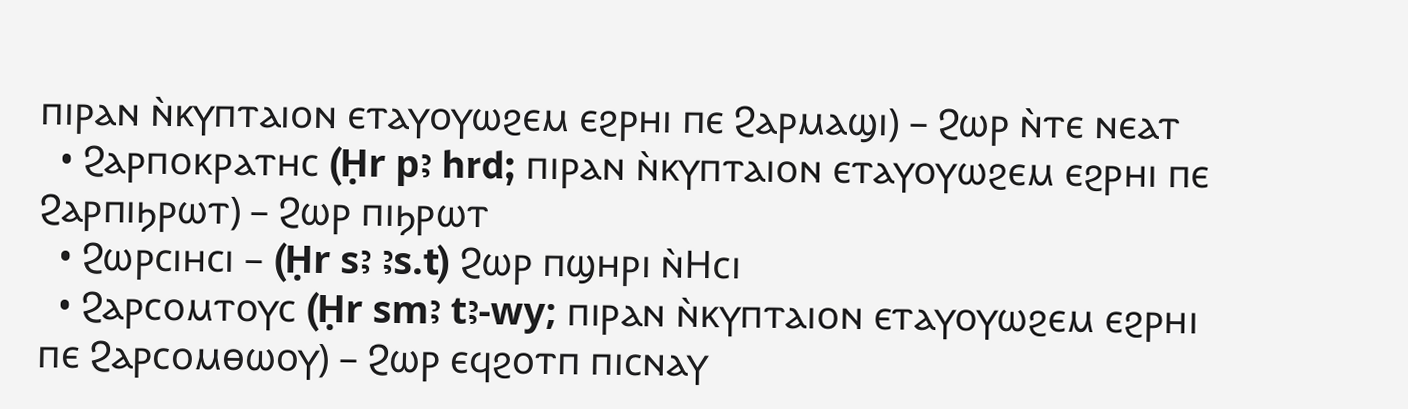ⲡⲓⲣⲁⲛ ⲛ̀ⲕⲩⲡⲧⲁⲓⲟⲛ ⲉⲧⲁⲩⲟⲩⲱϩⲉⲙ ⲉϩⲣⲏⲓ ⲡⲉ Ϩⲁⲣⲙⲁϣⲓ) – Ϩⲱⲣ ⲛ̀ⲧⲉ ⲛⲉⲁⲧ
  • Ϩⲁⲣⲡⲟⲕⲣⲁⲧⲏⲥ (Ḥr pꜣ hrd; ⲡⲓⲣⲁⲛ ⲛ̀ⲕⲩⲡⲧⲁⲓⲟⲛ ⲉⲧⲁⲩⲟⲩⲱϩⲉⲙ ⲉϩⲣⲏⲓ ⲡⲉ Ϩⲁⲣⲡⲓϧⲣⲱⲧ) – Ϩⲱⲣ ⲡⲓϧⲣⲱⲧ
  • Ϩⲱⲣⲥⲓⲏⲥⲓ – (Ḥr sꜣ ꜣs.t) Ϩⲱⲣ ⲡϣⲏⲣⲓ ⲛ̀Ⲏⲥⲓ
  • Ϩⲁⲣⲥⲟⲙⲧⲟⲩⲥ (Ḥr smꜣ tꜣ-wy; ⲡⲓⲣⲁⲛ ⲛ̀ⲕⲩⲡⲧⲁⲓⲟⲛ ⲉⲧⲁⲩⲟⲩⲱϩⲉⲙ ⲉϩⲣⲏⲓ ⲡⲉ Ϩⲁⲣⲥⲟⲙⲑⲱⲟⲩ) – Ϩⲱⲣ ⲉϥϩⲟⲧⲡ ⲡⲓⲥⲛⲁⲩ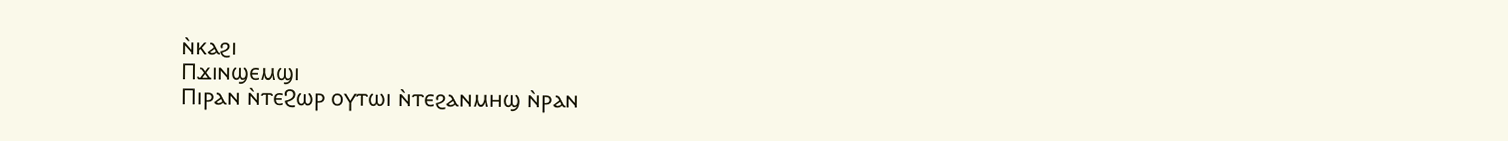ⲛ̀ⲕⲁϩⲓ
Ⲡϫⲓⲛϣⲉⲙϣⲓ
Ⲡⲓⲣⲁⲛ ⲛ̀ⲧⲉϨⲱⲣ ⲟⲩⲧⲱⲓ ⲛ̀ⲧⲉϩⲁⲛⲙⲏϣ ⲛ̀ⲣⲁⲛ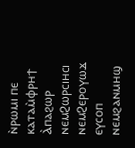ⲛ̀ⲣⲱⲙⲓ ⲡⲉ ⲕⲁⲧⲁⲙ̀ⲫⲣⲏϯ Ⲁ̀ⲡⲁϩⲱⲣ ⲛⲉⲙϨⲱⲣⲥⲓⲏⲥⲓ ⲛⲉⲙϨⲉⲣⲟⲩⲱϫ ⲉⲩⲥⲟⲡ ⲛⲉⲙϩⲁⲛⲙⲏϣ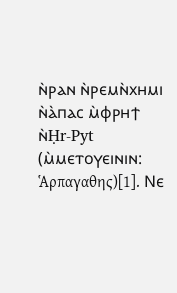ⲛ̀ⲣⲁⲛ ⲛ̀ⲣⲉⲙⲛ̀ⲭⲏⲙⲓ ⲛ̀ⲁ̀ⲡⲁⲥ ⲙ̀ⲫⲣⲏϯ ⲛ̀Ḥr-Pyt (ⲙ̀ⲙⲉⲧⲟⲩⲉⲓⲛⲓⲛ: Ἁρπαγαθης)[1]. Ⲛⲉ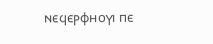ⲛⲉϥⲉⲣⲫⲏⲟⲩⲓ ⲡⲉ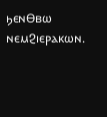ϧⲉⲛⲐⲃⲱ ⲛⲉⲙϨⲓⲉⲣⲁⲕⲱⲛ.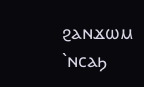ϩⲁⲛϫⲱⲙ `ⲛⲥⲁϧ